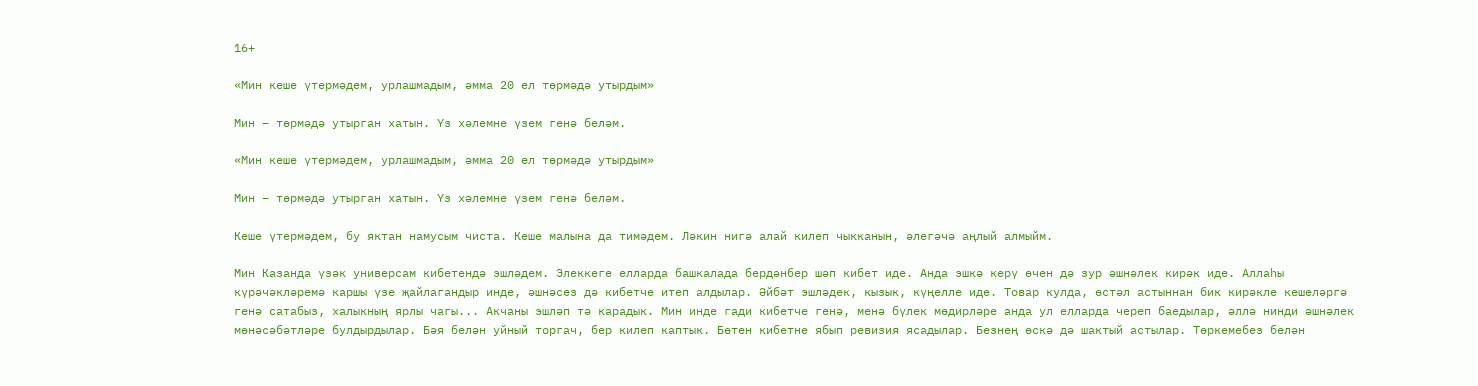16+

«Мин кеше үтермәдем, урлашмадым, әмма 20 ел төрмәдә утырдым»

Мин – төрмәдә утырган хатын. Үз хәлемне үзем генә беләм.

«Мин кеше үтермәдем, урлашмадым, әмма 20 ел төрмәдә утырдым»

Мин – төрмәдә утырган хатын. Үз хәлемне үзем генә беләм.

Кеше үтермәдем, бу яктан намусым чиста. Кеше малына да тимәдем. Ләкин нигә алай килеп чыкканын, әлегәчә аңлый алмыйм.

Мин Казанда үзәк универсам кибетендә эшләдем. Элеккеге елларда башкалада бердәнбер шәп кибет иде. Анда эшкә керү өчен дә зур әшнәлек кирәк иде. Аллаһы күрәчәкләремә каршы үзе җайлагандыр инде, әшнәсез дә кибетче итеп алдылар. Әйбәт эшләдек, кызык, күңелле иде. Товар кулда, өстәл астыннан бик кирәкле кешеләргә генә сатабыз, халыкның ярлы чагы... Акчаны эшләп тә карадык. Мин инде гади кибетче генә, менә бүлек мөдирләре анда ул елларда череп баедылар, әллә нинди әшнәлек мөнәсәбәтләре булдырдылар. Бәя белән уйный торгач, бер килеп каптык. Бөтен кибетне ябып ревизия ясадылар. Безнең өскә дә шактый астылар. Төркемебез белән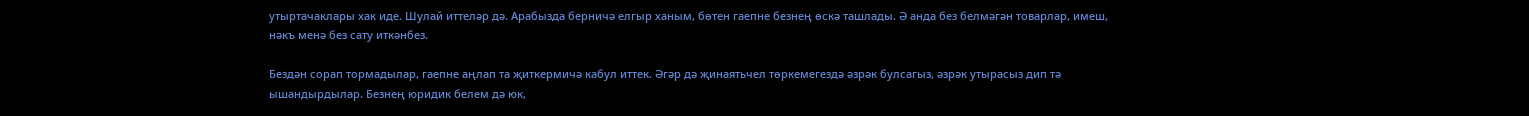утыртачаклары хак иде. Шулай иттеләр дә. Арабызда берничә елгыр ханым, бөтен гаепне безнең өскә ташлады. Ә анда без белмәгән товарлар, имеш, нәкъ менә без сату иткәнбез.

Бездән сорап тормадылар, гаепне аңлап та җиткермичә кабул иттек. Әгәр дә җинаятьчел төркемегездә әзрәк булсагыз, әзрәк утырасыз дип тә ышандырдылар. Безнең юридик белем дә юк,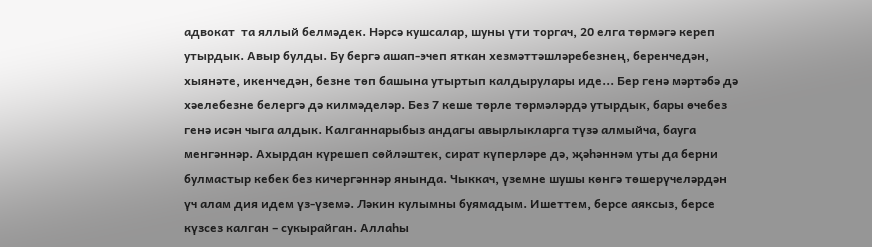адвокат  та яллый белмәдек. Нәрсә кушсалар, шуны үти торгач, 20 елга төрмәгә кереп утырдык. Авыр булды. Бу бергә ашап-эчеп яткан хезмәттәшләребезнең, беренчедән, хыянәте, икенчедән, безне төп башына утыртып калдырулары иде... Бер генә мәртәбә дә хәелебезне белергә дә килмәделәр. Без 7 кеше төрле төрмәләрдә утырдык, бары өчебез генә исән чыга алдык. Калганнарыбыз андагы авырлыкларга түзә алмыйча, бауга менгәннәр. Ахырдан күрешеп сөйләштек, сират күперләре дә, җәһәннәм уты да берни булмастыр кебек без кичергәннәр янында. Чыккач, үземне шушы көнгә төшерүчеләрдән үч алам дия идем үз-үземә. Ләкин кулымны буямадым. Ишеттем, берсе аяксыз, берсе күзсез калган – сукырайган. Аллаһы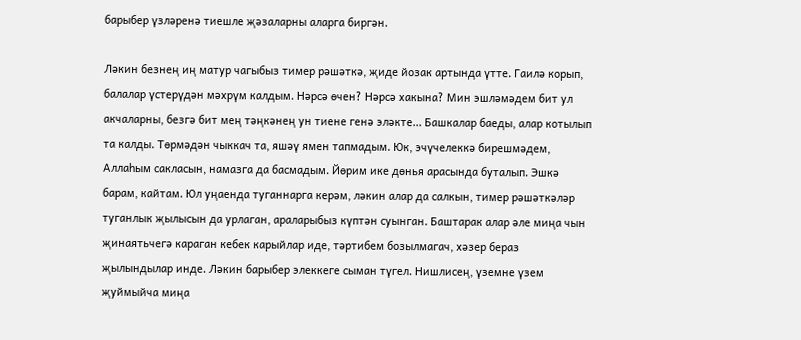барыбер үзләренә тиешле җәзаларны аларга биргән.

Ләкин безнең иң матур чагыбыз тимер рәшәткә, җиде йозак артында үтте. Гаилә корып, балалар үстерүдән мәхрүм калдым. Нәрсә өчен? Нәрсә хакына? Мин эшләмәдем бит ул акчаларны, безгә бит мең тәңкәнең ун тиене генә эләкте... Башкалар баеды, алар котылып та калды. Төрмәдән чыккач та, яшәү ямен тапмадым. Юк, эчүчелеккә бирешмәдем, Аллаһым сакласын, намазга да басмадым. Йөрим ике дөнья арасында буталып. Эшкә барам, кайтам. Юл уңаенда туганнарга керәм, ләкин алар да салкын, тимер рәшәткәләр туганлык җылысын да урлаган, араларыбыз күптән суынган. Баштарак алар әле миңа чын җинаятьчегә караган кебек карыйлар иде, тәртибем бозылмагач, хәзер бераз җылындылар инде. Ләкин барыбер элеккеге сыман түгел. Нишлисең, үземне үзем җуймыйча миңа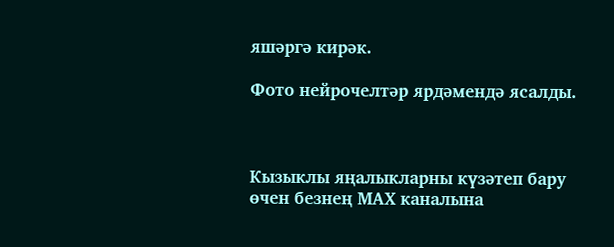яшәргә кирәк.

Фото нейрочелтәр ярдәмендә ясалды.



Кызыклы яңалыкларны күзәтеп бару өчен безнең МАХ каналына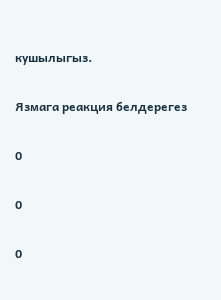кушылыгыз.

Язмага реакция белдерегез

0

0

0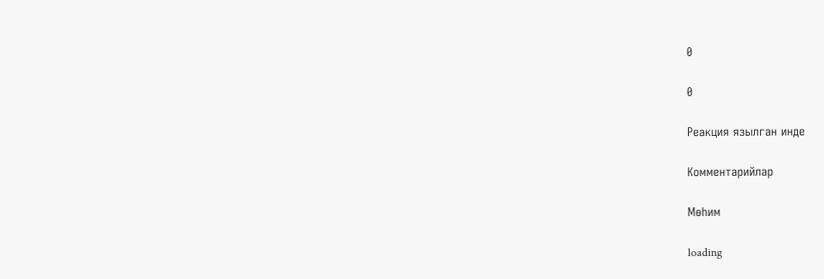0

0

Реакция язылган инде

Комментарийлар

Мөһим

loading